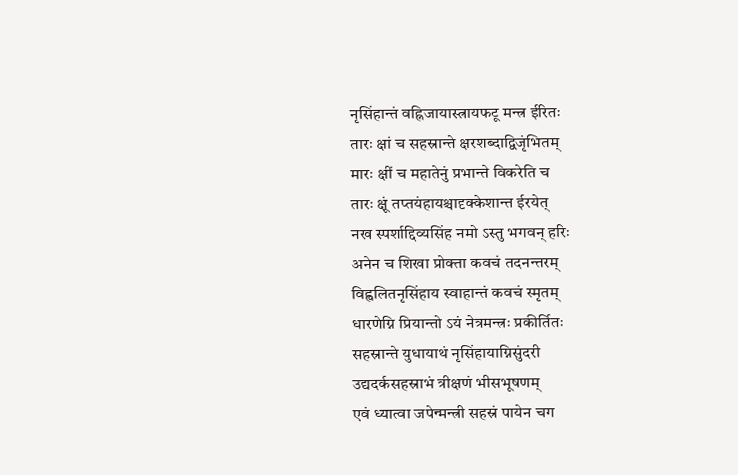नृसिंहान्तं वह्निजायास्त्रायफटू मन्त्र ईरितः
तारः क्षां च सहस्रान्ते क्षरशब्दाद्विजृंभितम्
मारः क्षीं च महातेनुं प्रभान्ते विकरेति च
तारः क्षूं तप्तयंहायश्चादृक्केशान्त ईरयेत्
नख स्पर्शाद्दिव्यसिंह नमो ऽस्तु भगवन् हरिः
अनेन च शिखा प्रोक्ता कवचं तदनन्तरम्
विह्वलितनृसिंहाय स्वाहान्तं कवचं स्मृतम्
धारणेग्नि प्रियान्तो ऽयं नेत्रमन्त्रः प्रकीर्तितः
सहस्रान्ते युधायाथं नृसिंहायाग्निसुंदरी
उद्यदर्कसहस्राभं त्रीक्षणं भीसभूषणम्
एवं ध्यात्वा जपेन्मन्त्री सहस्रं पायेन चग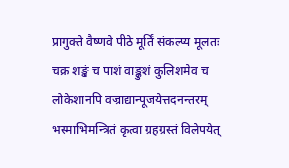प्रागुक्ते वैष्णवे पीठे मूर्तिं संकल्प्य मूलतः
चक्र शङ्खं च पाशं वाङ्कुशं कुलिशमेव च
लोकेशानपि वज्राद्यान्पूजयेत्तदनन्तरम्
भस्माभिमन्त्रितं कृत्वा ग्रहग्रस्तं विलेपयेत्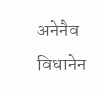अनेनैव विधानेन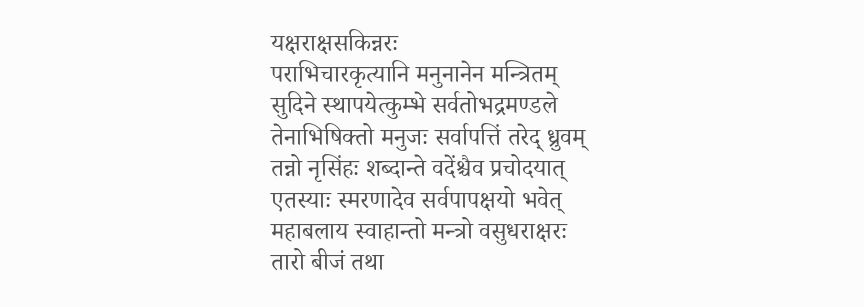यक्षराक्षसकिन्नरः
पराभिचारकृत्यानि मनुनानेन मन्त्रितम्
सुदिने स्थापयेत्कुम्भे सर्वतोभद्रमण्डले
तेनाभिषिक्तो मनुजः सर्वापत्तिं तरेद् ध्रुवम्
तन्नो नृसिंहः शब्दान्ते वदेंश्चैव प्रचोदयात्
एतस्याः स्मरणादेव सर्वपापक्षयो भवेत्
महाबलाय स्वाहान्तो मन्त्रो वसुधराक्षरः
तारो बीजं तथा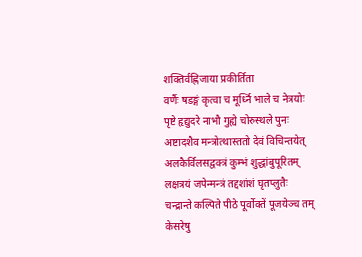शक्तिर्वह्निजाया प्रकीर्तिता
वर्णैः षडङ्गं कृत्वा च मूर्ध्नि भाले च नेत्रयोः
पृष्टे हृद्युदरे नाभौ गुह्ये चोरुस्थले पुनः
अष्टादशैव मन्त्रोत्थास्ततो देवं विचिन्तयेत्
अलकैर्विलसद्वक्त्रं कुम्भं शुद्धांबुपूरितम्
लक्षत्रयं जपेन्मन्त्रं तद्दशांशं घृतप्लुतैः
चन्द्रान्ते कल्पिते पीठे पूर्वोक्तें पूजयेञ्च तम्
केसरेषु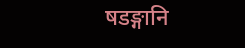षडङ्गानि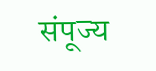संपूज्य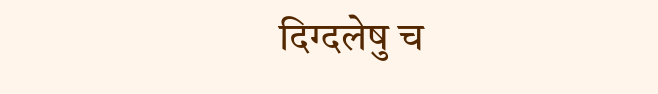दिग्दलेषु च